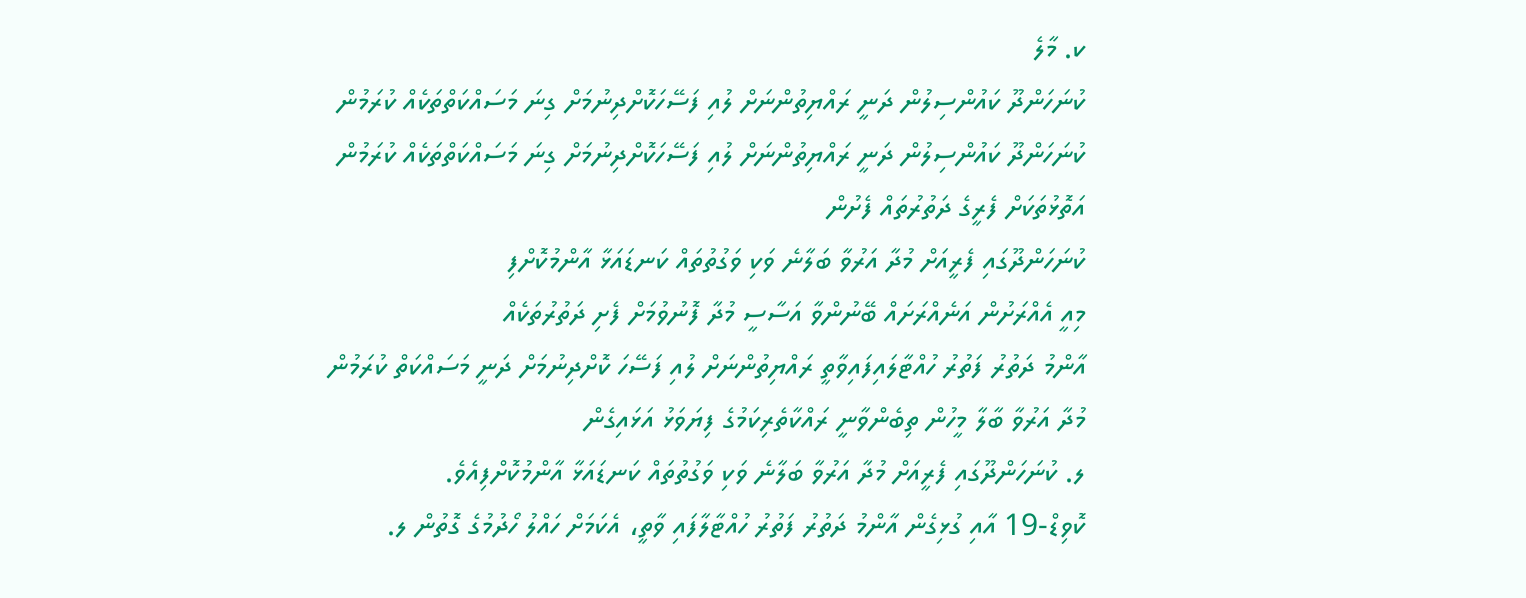ކ. މާލެ
ކުނަހަންދޫ ކައުންސިލުން ދަނީ ރައްޔިތުންނަށް ލުއި ފަސޭހަކޮށްދިނުމަށް ގިނަ މަސައްކަތްތަކެއް ކުރަމުން
ކުނަހަންދޫ ކައުންސިލުން ދަނީ ރައްޔިތުންނަށް ލުއި ފަސޭހަކޮށްދިނުމަށް ގިނަ މަސައްކަތްތަކެއް ކުރަމުން
އަތޮޅުތަކަށް ފެރީގެ ދަތުރުތައް ފެށުން
ކުނަހަންދޫގައި ފެރީއަށް މުދާ އަރުވާ ބަލާނެ ވަކި ވަގުތުތައް ކަނޑައަޅާ އާންމުކޮށްފި
މިއީ އެއްރަށުން އަނެއްރަށައް ބޭނުންވާ އަސާސީ މުދާ ފޮނުވުމަށް ފެށި ދަތުރުތަކެއް
އާންމު ދަތުރު ފަތުރު ހުއްޓާލައިފައިވާތީ ރައްޔިތުންނަށް ލުއި ފަސޭހަ ކޮށްދިނުމަށް ދަނީ މަސައްކަތް ކުރަމުން
މުދާ އަރުވާ ބާލާ މީހުން ތިބެންވާނީ ރައްކާތެރިކަމުގެ ފިޔަވަޅު އަޅައިގެން
ލ. ކުނަހަންދޫގައި ފެރީއަށް މުދާ އަރުވާ ބަލާނެ ވަކި ވަގުތުތައް ކަނޑައަޅާ އާންމުކޮށްފިއެވެ.
ކޮވިޑް-19 އާއި ގުޅިގެން އާންމު ދަތުރު ފަތުރު ހުއްޓާލާފައި ވާތީ، އެކަމަށް ހައްލު ހޯދުމުގެ ގޮތުން ލ.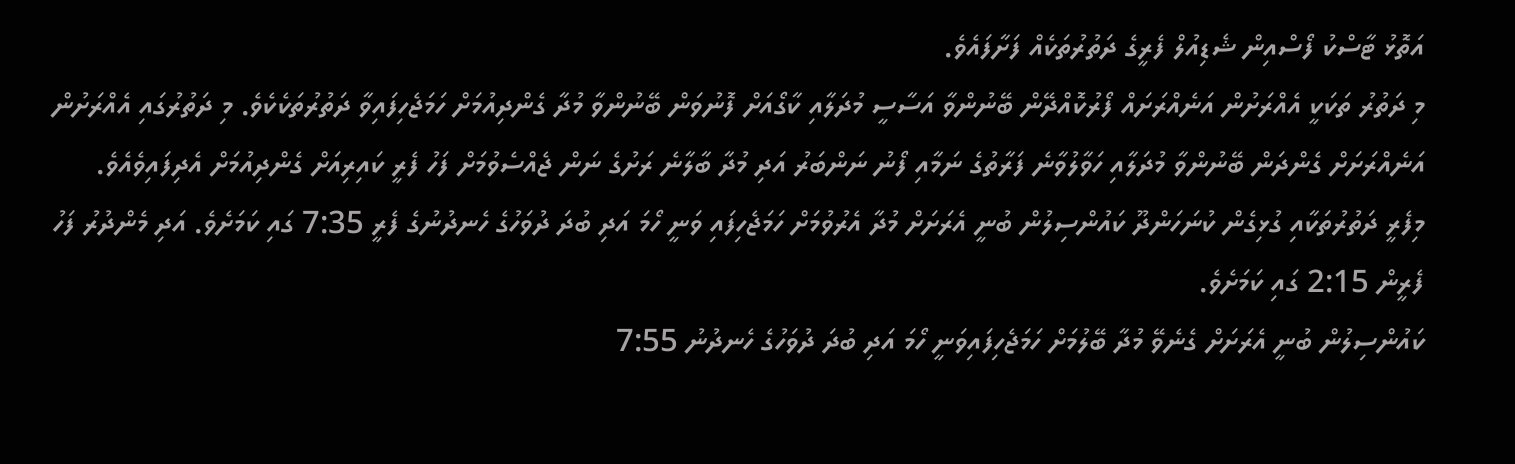އަތޮޅު ޓާސްކު ފޯސްއިން ޝެޑިއުލް ފެރީގެ ދަތުރުތަކެއް ފަށާފައެވެ.
މި ދަތުރު ތަކަކީ އެއްރަށުން އަނެއްރަށައް ފޯރުކޮއްދޭން ބޭނުންވާ އަސާސީ މުދަލާއި ކާގޯއަށް ފޮނުވަން ބޭނުންވާ މުދާ ގެންދިއުމަށް ހަމަޖެހިފައިވާ ދަތުރުތަކެކެވެ. މި ދަތުރުގައި އެއްރަށުން އަނެއްރަށަށް ގެންދަން ބޭނުންވާ މުދަލާއި ހަވާލުވާނެ ފަރާތުގެ ނަމާއި ފޯނު ނަންބަރު އަދި މުދާ ބާލާނެ ރަށުގެ ނަން ޖެއްސެވުމަށް ފަހު ފެރީ ކައިރިއަށް ގެންދިއުމަށް އެދިފައިވެއެވެ.
މިފެރީ ދަތުރުތަކާއި ގުޅިގެން ކުނަހަންދޫ ކައުންސިލުން ބުނީ އެރަށަށް މުދާ އެރުވުމަށް ހަމަޖެހިފައި ވަނީ ހޯމަ އަދި ބުދަ ދުވަހުގެ ހެނދުނުގެ ފެރީ 7:35 ގައި ކަމަށެވެ. އަދި މެންދުރު ފަހު ފެރީން 2:15 ގައި ކަމަށެވެ.
ކައުންސިލުން ބުނީ އެރަށަށް ގެނެވޭ މުދާ ބޭލުމަށް ހަމަޖެހިފައިވަނީ ހޯމަ އަދި ބުދަ ދުވަހުގެ ހެނދުނު 7:55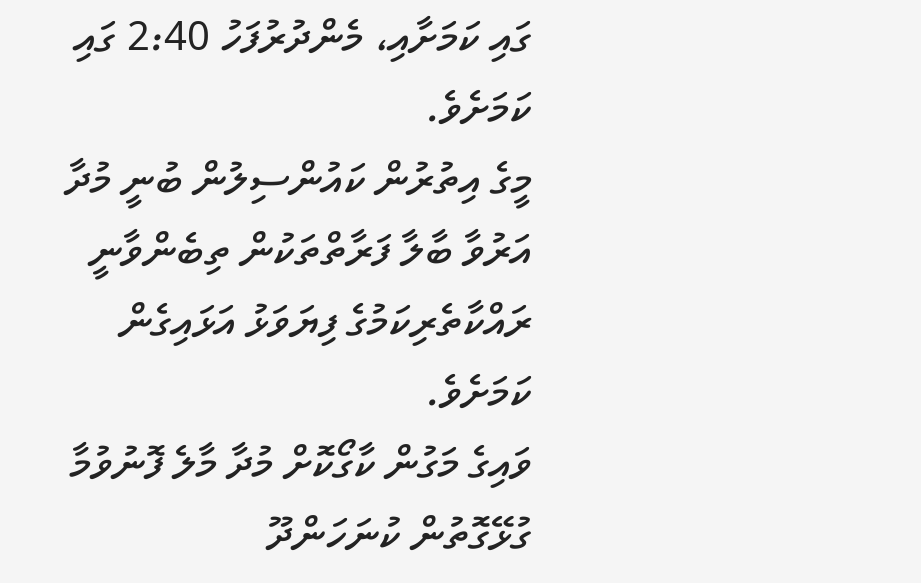ގައި ކަމަށާއި، މެންދުރުފަހު 2:40 ގައި ކަމަށެވެ.
މީގެ އިތުރުން ކައުންސިލުން ބުނީ މުދާ އަރުވާ ބާލާ ފަރާތްތަކުން ތިބެންވާނީ ރައްކާތެރިކަމުގެ ފިޔަވަޅު އަޅައިގެން ކަމަށެވެ.
ވައިގެ މަގުން ކާގޯކޮށް މުދާ މާލެ ފޮނުވުމާ ގުޅޭގޮތުން ކުނަހަންދޫ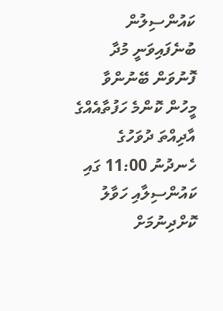ކައުންސިލުން ބުނެފައިވަނީ މުދާ ފޮނުވަން ބޭނުންވާ މީހުން ކޮންމެ ހަފުތާއެއްގެ އާދިއްތަ ދުވަހުގެ ހެނދުނު 11:00 ގައި ކައުންސިލާއި ހަވާލު ކޮށްދިނުމަށް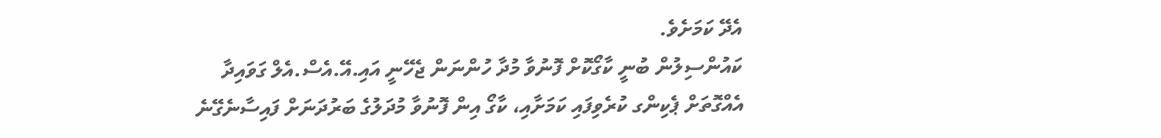އެދޭ ކަމަށެވެ.
ކައުންސިލުން ބުނީ ކާގޯކޮށް ފޮނުވާ މުދާ ހުންނަން ޖެހޭނީ އައި.އޭ.އެސް.އެލް ގަވައިދާ އެއްގޮތަށް ޕެކިންގ ކުރެވިފައި ކަމަށާއި، ކާގޯ އިން ފޮނުވާ މުދަލުގެ ބަރުދަނަށް ފައިސާނެގޭނެ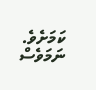ކަމަށެވެ. ނަމަވެސް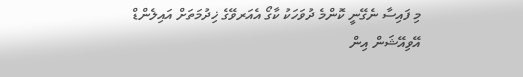މި ފައިސާ ނެގޭނީ ކޮންމެ ދުވަހަކު ކާގޯ އެއަރވޭގެ ޚިދުމަތަށް އައިލެންޑް އޭވިއޭޝަން އިން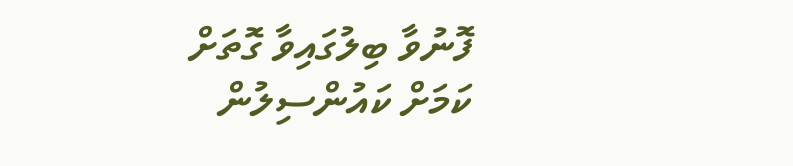ފޮނުވާ ބިލުގައިވާ ގޮތަށް ކަމަށް ކައުންސިލުން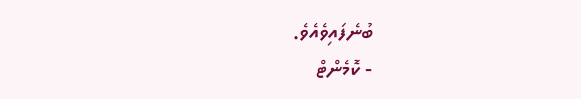ބުނެފައިވެއެވެ.
- ކޮމެންޓް